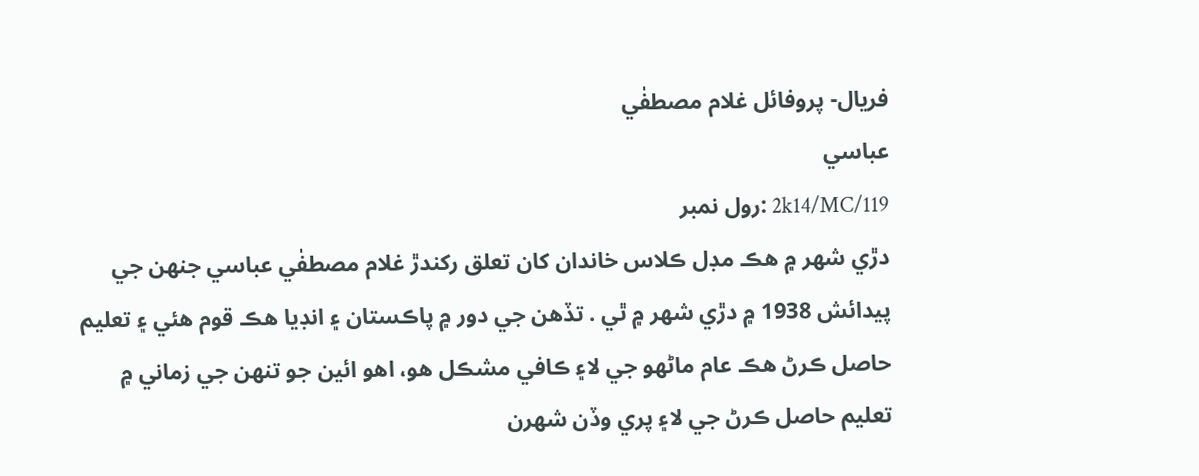فريال- پروفائل غلام مصطفٰي
عباسي
2k14/MC/119 :رول نمبر
دڙي شھر ۾ ھڪ مڊل ڪلاس خاندان کان تعلق رکندڙ غلام مصطفٰي عباسي جنهن جي پيدائش 1938 ۾ دڙي شھر ۾ ٿي . تڏھن جي دور ۾ پاڪستان ۽ انڊيا هڪ قوم هئي ۽ تعليم حاصل ڪرڻ ھڪ عام ماڻهو جي لا۽ ڪافي مشڪل هو، اهو ائين جو تنهن جي زماني ۾ تعليم حاصل ڪرڻ جي لا۽ پري وڏن شھرن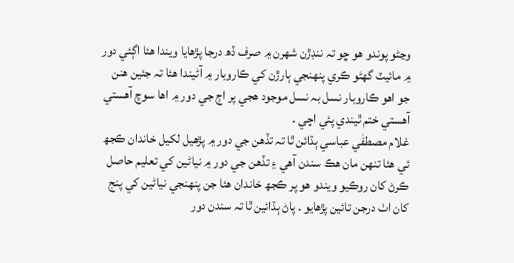وڃڻو پوندو هو ڇو تہ ننڊڙن شھرن ۾ صرف ڏھ درجا پڙھايا ويندا هئا اڳئي دور ۾ مائيٽ گهڻو ڪري پنهنجي ٻارڙن کي ڪاروبار ۾ آڻيندا هئا تہ جئين هنن جو اهو ڪاروبار نسل بہ نسل موجود هجي پر اڄ جي دور ۾ اها سوچ آھستي آھستي ختم ٿيندي پئي اچي .
غلام مصطفٰي عباسي ٻڌائن ٿا تہ تڏھن جي دور ۾ پڙھيل لکيل خاندان ڪجھ ئي هئا تنهن مان هڪ سندن آهي ۽ تڏهن جي دور ۾ نياڻين کي تعليم حاصل ڪرڻ کان روڪيو ويندو هو پر ڪجھ خاندان هئا جن پنهنجي نياڻين کي پنج کان اٺ درجن تائين پڙهايو . پاڻ ٻڌائين ٿا تہ سندن دور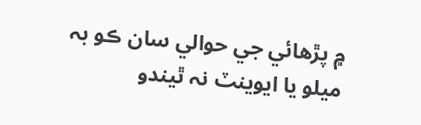۾ پڙهائي جي حوالي سان ڪو بہ ميلو يا ايوينٽ نہ ٿيندو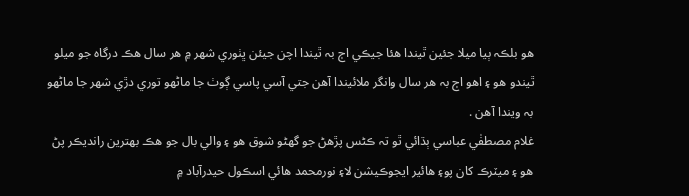هو بلڪہ ٻيا ميلا جئين ٿيندا هئا جيڪي اڄ بہ ٿيندا اچن جيئن ڀٺوري شھر ۾ ھر سال هڪ درگاه جو ميلو ٿيندو هو ۽ اهو اڄ بہ هر سال وانگر ملائيندا آهن جتي آسي پاسي ڳوٺ جا ماڻهو توري دڙي شھر جا ماڻهو بہ ويندا آهن .
غلام مصطفٰي عباسي ٻڌائي ٿو تہ ڪڻس پڙھڻ جو گهڻو شوق هو ۽ والي بال جو هڪ بهترين رانديڪر پڻ هو ۽ ميٽرڪ کان پو۽ هائير ايجوڪيشن لا۽ نورمحمد هائي اسڪول حيدرآباد ۾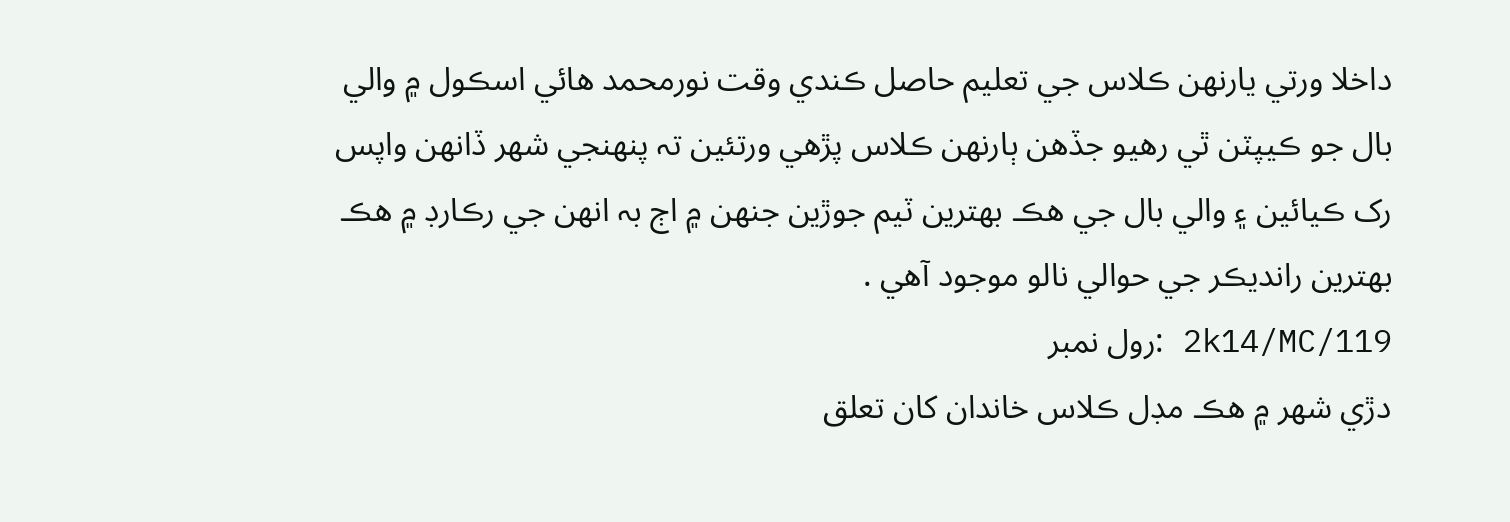داخلا ورتي يارنهن ڪلاس جي تعليم حاصل ڪندي وقت نورمحمد هائي اسڪول ۾ والي بال جو ڪيپٽن ٿي رهيو جڏھن ٻارنهن ڪلاس پڙهي ورتئين تہ پنهنجي شھر ڏانهن واپس رک ڪيائين ۽ والي بال جي هڪ بهترين ٽيم جوڙين جنهن ۾ اڄ بہ انهن جي رڪارڊ ۾ هڪ بهترين رانديڪر جي حوالي نالو موجود آهي .
2k14/MC/119 :رول نمبر
دڙي شھر ۾ ھڪ مڊل ڪلاس خاندان کان تعلق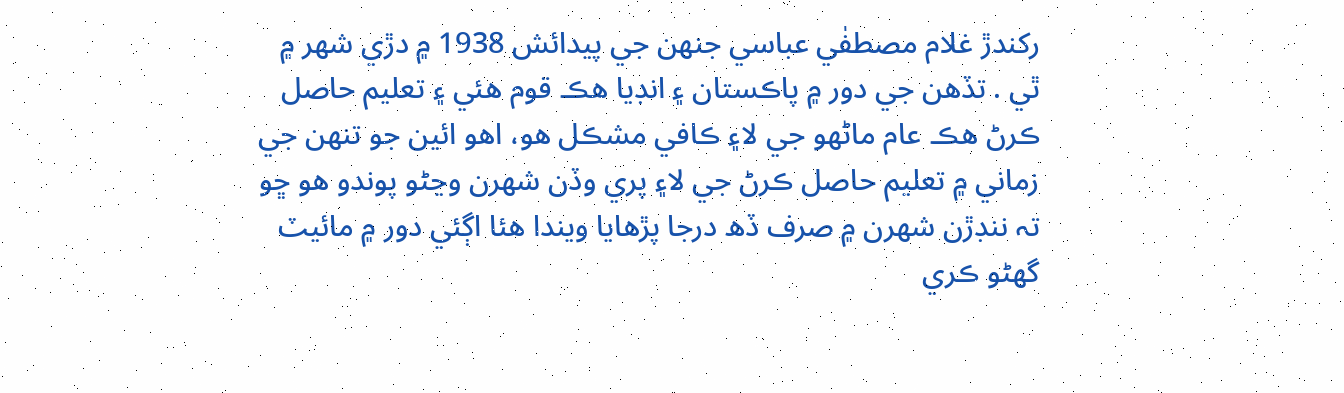رکندڙ غلام مصطفٰي عباسي جنهن جي پيدائش 1938 ۾ دڙي شھر ۾ ٿي . تڏھن جي دور ۾ پاڪستان ۽ انڊيا هڪ قوم هئي ۽ تعليم حاصل ڪرڻ ھڪ عام ماڻهو جي لا۽ ڪافي مشڪل هو، اهو ائين جو تنهن جي زماني ۾ تعليم حاصل ڪرڻ جي لا۽ پري وڏن شھرن وڃڻو پوندو هو ڇو تہ ننڊڙن شھرن ۾ صرف ڏھ درجا پڙھايا ويندا هئا اڳئي دور ۾ مائيٽ گهڻو ڪري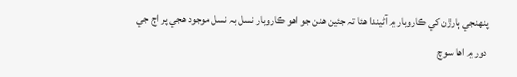پنهنجي ٻارڙن کي ڪاروبار ۾ آڻيندا هئا تہ جئين هنن جو اهو ڪاروبار نسل بہ نسل موجود هجي پر اڄ جي دور ۾ اها سوچ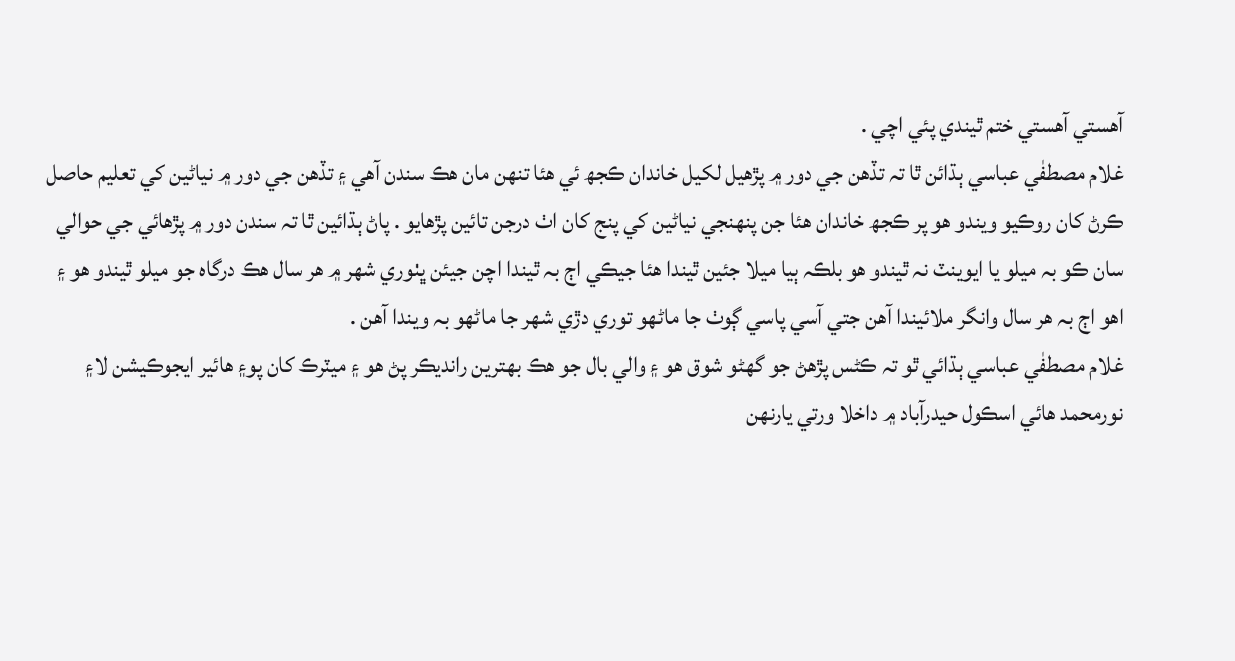آھستي آھستي ختم ٿيندي پئي اچي .
غلام مصطفٰي عباسي ٻڌائن ٿا تہ تڏھن جي دور ۾ پڙھيل لکيل خاندان ڪجھ ئي هئا تنهن مان هڪ سندن آهي ۽ تڏهن جي دور ۾ نياڻين کي تعليم حاصل ڪرڻ کان روڪيو ويندو هو پر ڪجھ خاندان هئا جن پنهنجي نياڻين کي پنج کان اٺ درجن تائين پڙهايو . پاڻ ٻڌائين ٿا تہ سندن دور ۾ پڙهائي جي حوالي سان ڪو بہ ميلو يا ايوينٽ نہ ٿيندو هو بلڪہ ٻيا ميلا جئين ٿيندا هئا جيڪي اڄ بہ ٿيندا اچن جيئن ڀٺوري شھر ۾ ھر سال هڪ درگاه جو ميلو ٿيندو هو ۽ اهو اڄ بہ هر سال وانگر ملائيندا آهن جتي آسي پاسي ڳوٺ جا ماڻهو توري دڙي شھر جا ماڻهو بہ ويندا آهن .
غلام مصطفٰي عباسي ٻڌائي ٿو تہ ڪڻس پڙھڻ جو گهڻو شوق هو ۽ والي بال جو هڪ بهترين رانديڪر پڻ هو ۽ ميٽرڪ کان پو۽ هائير ايجوڪيشن لا۽ نورمحمد هائي اسڪول حيدرآباد ۾ داخلا ورتي يارنهن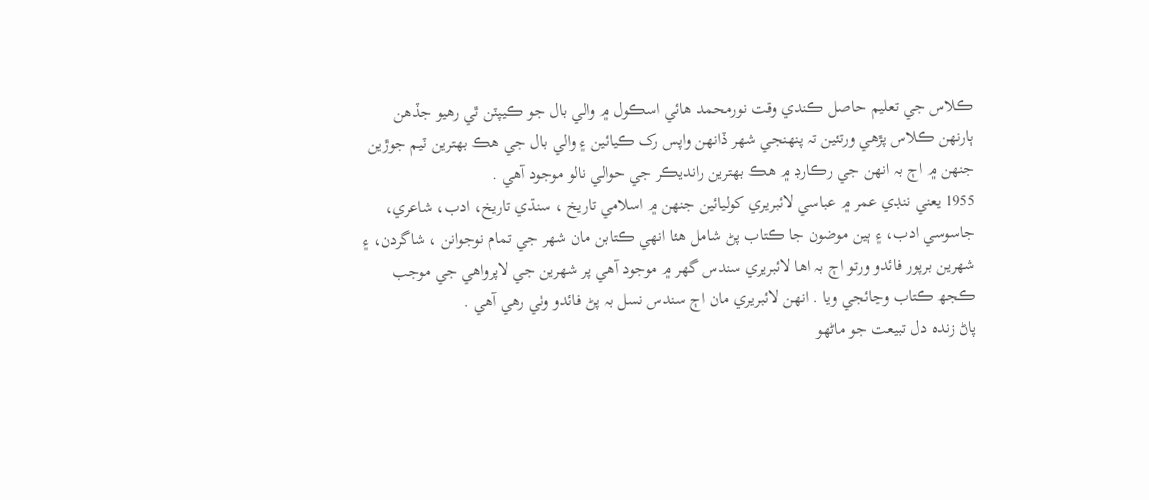ڪلاس جي تعليم حاصل ڪندي وقت نورمحمد هائي اسڪول ۾ والي بال جو ڪيپٽن ٿي رهيو جڏھن ٻارنهن ڪلاس پڙهي ورتئين تہ پنهنجي شھر ڏانهن واپس رک ڪيائين ۽ والي بال جي هڪ بهترين ٽيم جوڙين جنهن ۾ اڄ بہ انهن جي رڪارڊ ۾ هڪ بهترين رانديڪر جي حوالي نالو موجود آهي .
1955 يعني ننڊي عمر ۾ عباسي لائبريري کوليائين جنهن ۾ اسلامي تاريخ ، سنڌي تاريخ، ادب، شاعري، جاسوسي ادب، ۽ ٻين موضون جا ڪتاب پڻ شامل هئا انهي ڪتابن مان شھر جي تمام نوجوانن ، شاگردن، ۽ شھرين برپور فائدو ورتو اڄ بہ اها لائبريري سندس گهر ۾ موجود آهي پر شھرين جي لاپرواهي جي موجب ڪجھ ڪتاب وڃائجي ويا . انهن لائبريري مان اڄ سندس نسل بہ پڻ فائدو وٺي رهي آھي .
پاڻ زنده دل تبيعت جو ماڻھو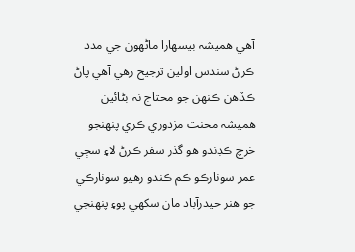آهي هميشہ بيسهارا ماڻهون جي مدد ڪرڻ سندس اولين ترجيح رهي آهي پاڻ ڪڏهن ڪنهن جو محتاج نہ بڻائين هميشہ محنت مزدوري ڪري پنهنجو خرچ ڪڊندو هو گذر سفر ڪرڻ لا۽ سڄي عمر سونارڪو ڪم ڪندو رهيو سونارڪي جو هنر حيدرآباد مان سکهي پو۽ پنهنجي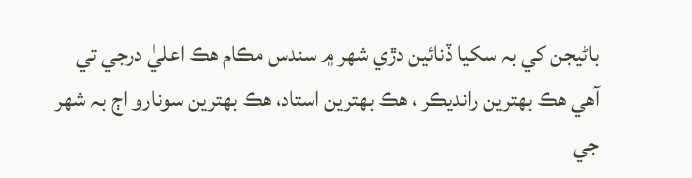باڻيجن کي بہ سکيا ڏنائين دڙي شھر ۾ سندس مڪام هڪ اعليٰ درجي تي آهي هڪ بهترين رانديڪر ، هڪ بهترين استاد، هڪ بهترين سونارو اڄ بہ شھر جي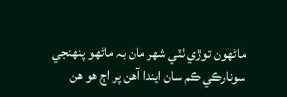ماڻھون توڙي ٺٽي شھر مان بہ ماڻهو پنهنجي سونارڪي ڪم سان ايندا آهن پر اڄ ھو هن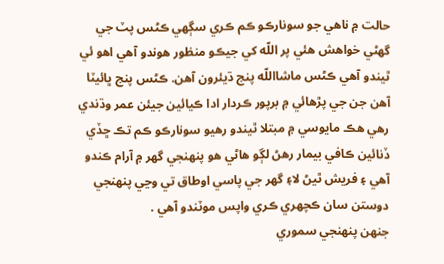حالت ۾ ناهي جو سونارڪو ڪم ڪري سڳهي ڪڻس پٽ جي گهڻي خواهش هئي پر اللّه کي جيڪو منظور هوندو آهي اهو ئي ٿيندو آهي ڪڻس ماشااللّه پنج ڌيئرون آھن. ڪڻس پنج ڀائيٽا آهن جن جي پڙھائي ۾ برپور ڪردار ادا ڪيائين جيئن عمر وڌندي رهي هڪ مايوسي ۾ مبتلا ٿيندو رهيو سونارڪو ڪم تڪ ڇڏي ڏنائين ڪافي بيمار رهڻ لڳو هاڻي هو پنهنجي گهر ۾ آرام ڪندو آهي ۽ فريش ٿيڻ لا۽ گهر جي پاسي اوطاق تي وڃي پنهنجي دوستن سان ڪچهري ڪري واپس موٽندو آهي .
جنهن پنهنجي سموري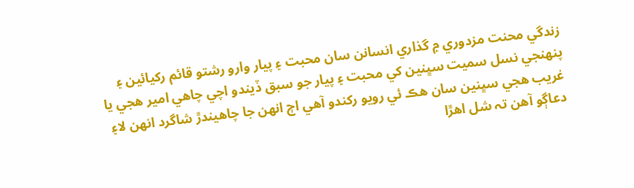زندگي محنت مزدوري ۾ گذاري انسانن سان محبت ۽ پيار وارو رشتو قائم رکيائين ۽ پنهنجي نسل سميت سڀنين کي محبت ۽ پيار جو سبق ڏيندو اچي چاهي امير هجي يا غريب هجي سڀنين سان هڪ ئي رويو رکندو آهي اڄ انهن جا چاهيندڙ شاگرد انهن لا۽ دعاڳو آهن تہ شل اهڙا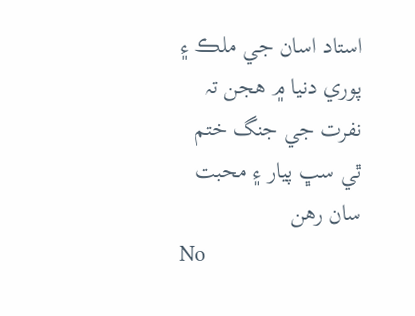استاد اسان جي ملڪ ۽ پوري دنيا ۾ هجن تہ نفرت جي جنگ ختم ٿي سڀ پيار ۽ محبت سان رهن
No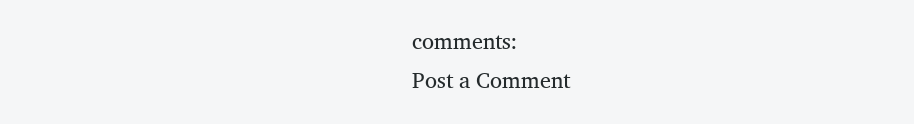comments:
Post a Comment